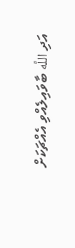އަދި اللَّه ބާވައިލެއްވި އެއްޗަކަށް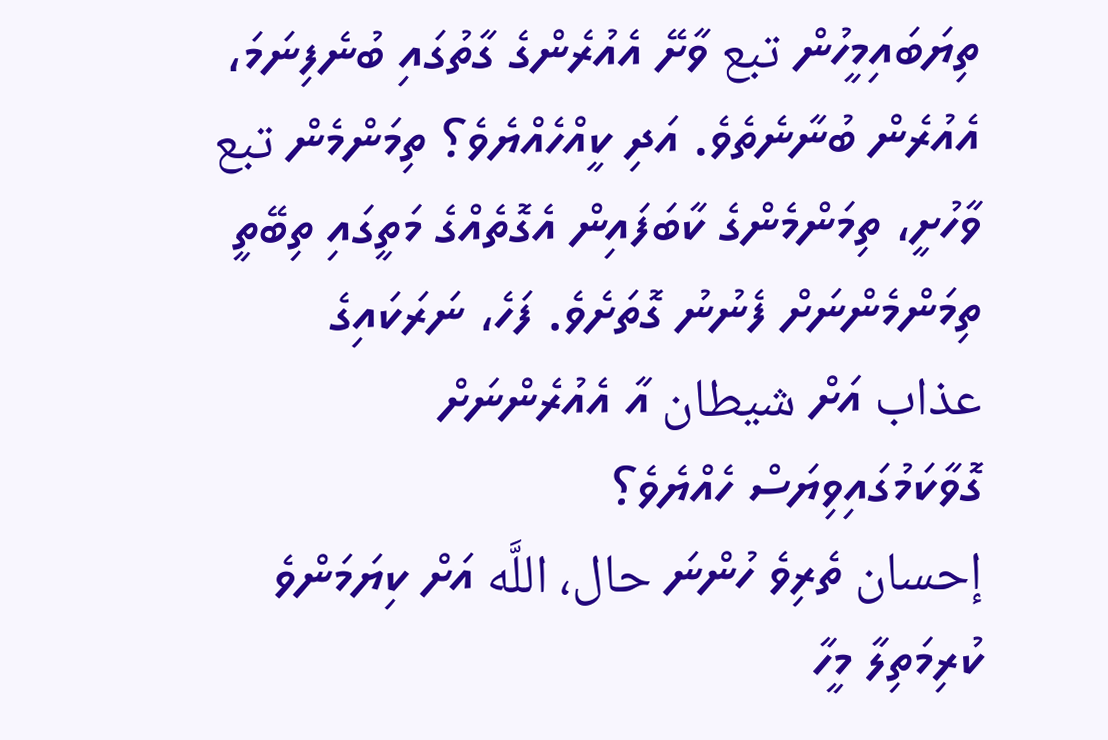ތިޔަބައިމީހުން تبع ވާށޭ އެއުރެންގެ ގާތުގައި ބުނެފިނަމަ، އެއުރެން ބުނާނެތެވެ. އަދި ކީއްހެއްޔެވެ؟ ތިމަންމެން تبع ވާހުށީ، ތިމަންމެންގެ ކާބަފައިން އެގޮތެއްގެ މަތީގައި ތިބޭތީ ތިމަންމެންނަށް ފެނުނު ގޮތަށެވެ. ފަހެ، ނަރަކައިގެ عذاب އަށް شيطان އާ އެއުރެންނަށް ގޮވާކަމުގައިވިޔަސް ހެއްޔެވެ؟
إحسان ތެރިވެ ހުންނަ حال، اللَّه އަށް ކިޔަމަންވެ ކުރިމަތިލާ މީހާ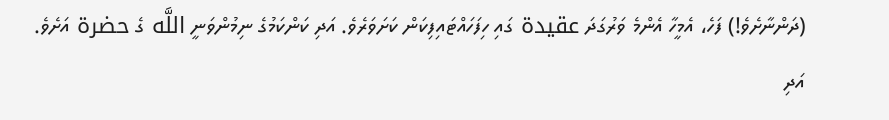(ދަންނާށެވެ!) ފަހެ، އެމީހާ އެންމެ ވަރުގަދަ عقيدة ގައި ހިފަހައްޓައިފިކަން ކަށަވަރެވެ. އަދި ކަންކަމުގެ ނިމުންވަނީ اللَّه ގެ حضرة އަށެވެ.
އަދި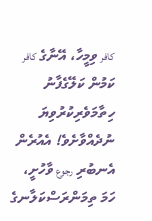كافر ވިމީހާ، އޭނާގެ كافر ކަމުން ކަލޭގެފާނު ހިތާމަވެރިކުރުވިޔަ ނުދެއްވާށެވެ! އެއުރެން އެނބުރި رجوع ވާހުށީ، ހަމަ ތިމަންރަސްކަލާނގެ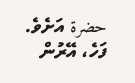حضرة އަށެވެ. ފަހެ، އޭރުން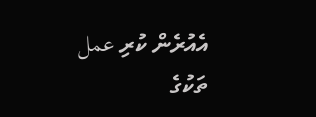އެއުރެން ކުރި عمل ތަކުގެ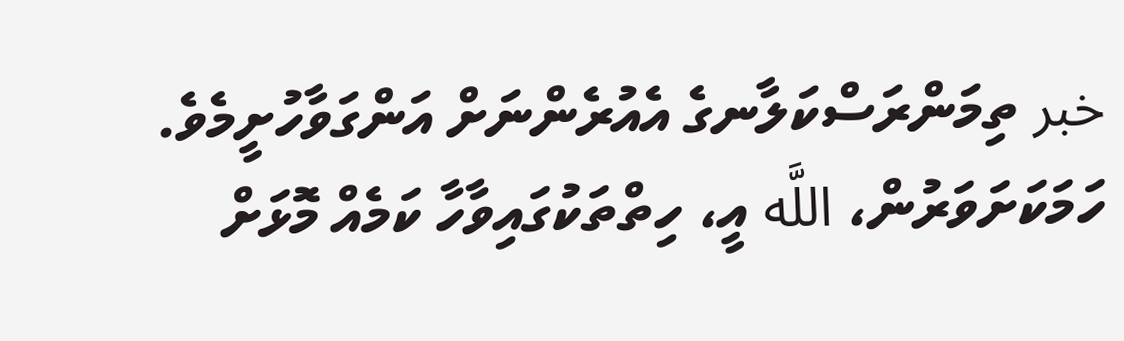خبر ތިމަންރަސްކަލާނގެ އެއުރެންނަށް އަންގަވާހުށީމެވެ. ހަމަކަށަވަރުން، اللَّه އީ، ހިތްތަކުގައިވާހާ ކަމެއް މޮޅަށް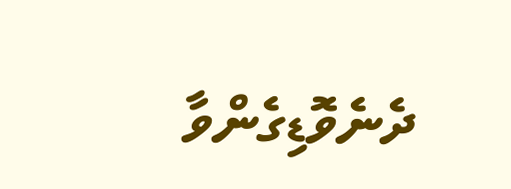ދެނެވޮޑިގެންވާ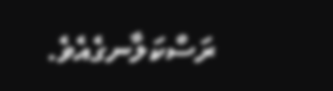ރަސްކަލާނގެއެވެ.